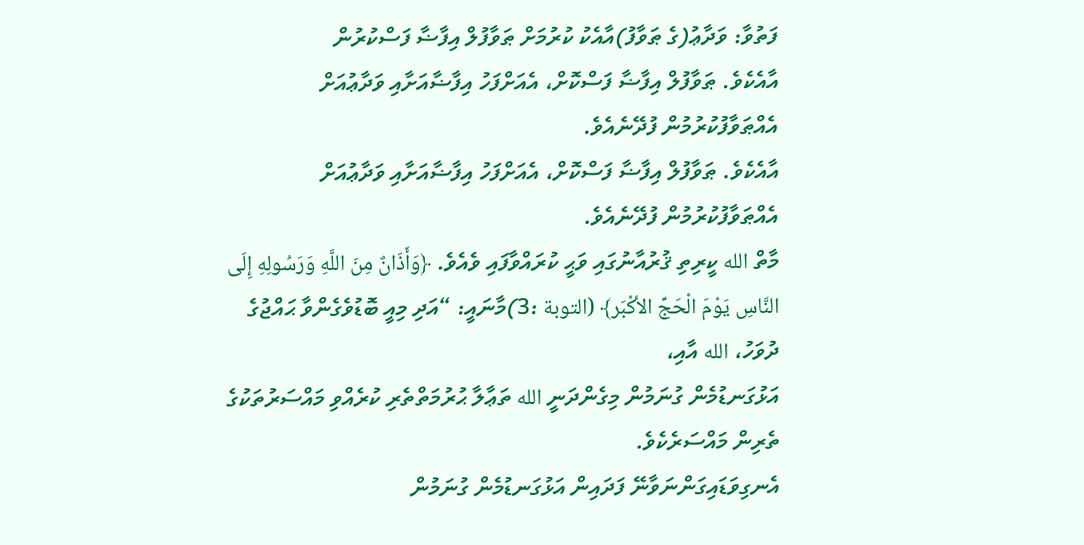ފަތުވާ: ވަދާޢު(ގެ ޠަވާފު)އާއެކު ކުރުމަށް ޠަވާފުލް އިފާޟާ ފަސްކުރުން
އާއެކެވެ. ޠަވާފުލް އިފާޟާ ފަސްކޮށް، އެއަށްފަހު އިފާޟާއަށާއި ވަދާޢުއަށް އެއްޠަވާފުކުރުމުން ފުދޭނެއެވެ.
އާއެކެވެ. ޠަވާފުލް އިފާޟާ ފަސްކޮށް، އެއަށްފަހު އިފާޟާއަށާއި ވަދާޢުއަށް އެއްޠަވާފުކުރުމުން ފުދޭނެއެވެ.
މާތް الله ކީރިތި ޤުރުއާނުގައި ވަޙީ ކުރައްވާފައި ވެއެވެ. ﴿وَأَذَانٌ مِنَ اللَّهِ وَرَسُولِهِ إِلَى النَّاسِ يَوْمَ الْحَجِّ الأكْبَر﴾ (التوبة :3)މާނައީ: “އަދި މިއީ ބޮޑުވެގެންވާ ޙައްޖުގެ ދުވަހު، الله އާއި،
އަޅުގަނޑުމެން ގުނަމުން މިގެންދަނީ الله ތަޢާލާ ޙުރުމަތްތެރި ކުރެއްވި މައްސަރުތަކުގެ ތެރިން މައްސަރެކެވެ.
އެނގިވަޑައިގަންނަވާނޭ ފަދައިން އަޅުގަނޑުމެން ގުނަމުން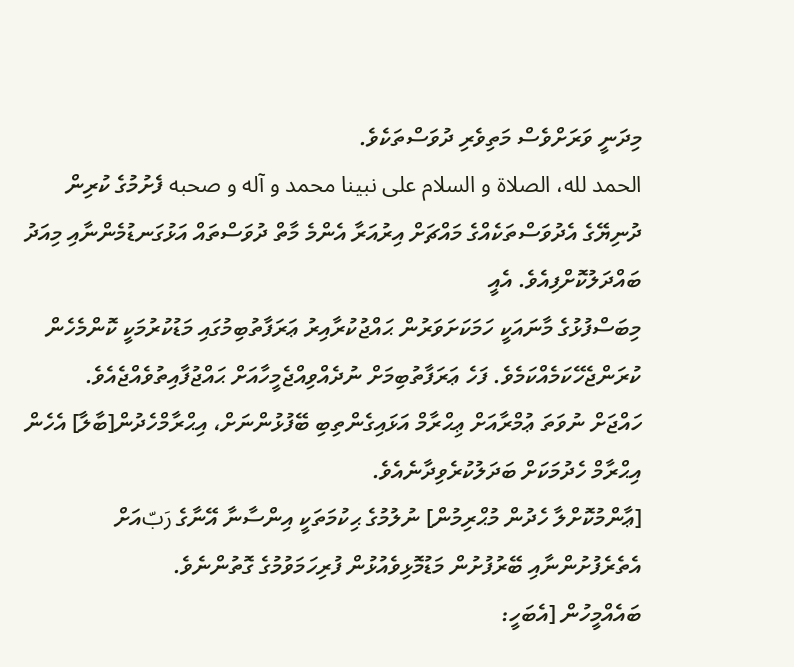މިދަނީ ވަރަށްވެސް މަތިވެރި ދުވަސްތަކެވެ.
الحمد لله، الصلاة و السلام على نبينا محمد و آله و صحبه ފެށުމުގެ ކުރިން ދުނިޔޭގެ އެދުވަސްތަކެއްގެ މައްޗަށް އިރުއަރާ އެންމެ މާތް ދުވަސްތައް އަޅުގަނޑުމެންނާއި މިއަދު ބައްދަލުކޮށްފިއެވެ. އެއީ
މިބަސްފުޅުގެ މާނައަކީ ހަމަކަށަވަރުން ޙައްޖުކުރާއިރު ޢަރަފާތުބިމުގައި މަޑުކުރުމަކީ ކޮންމެހެން ކުރަންޖެހޭކަމެއްކަމެވެ. ފަހެ ޢަރަފާތުބިމަށް ނުދެއްވިއްޖެމީހާއަށް ޙައްޖުފާއިތުވެއްޖެއެވެ.
ހައްޖަށް ނުވަތަ ޢުމްރާއަށް ޢިޙްރާމް އަޅައިގެންތިބި ބޭފުޅުންނަށް، އިޙްރާމްހެދުން[ބާލާ] އެހެން އިޙްރާމް ހެދުމަކަށް ބަދަލުކުރެވިދާނެއެވެ.
[ޢާންމުކޮށްލާ ހެދުން މުޙްރިމުން] ނުލުމުގެ ޙިކުމަތަކީ އިންސާނާ އޭނާގެ رَبّއަށް އެތެރެފުށުންނާއި ބޭރުފުށުން މަޑުމޮޅިވެއުޅުން ފުރިހަމަވުމުގެ ގޮތުންނެވެ.
ބައެއްމީހުން [އެބަހީ: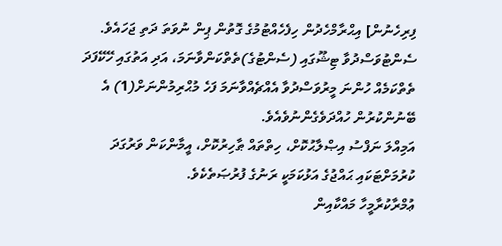ފިރިހެނުން] އިޙްރާމްހެދުން ހިފެހެއްޓުމުގެ ގޮތުން ޕިން ނުވަތަ ދަތި ޖަހައެވެ.
ސެންޓުވަސްދުވާ ޓިޝޫގައި (ސެންޓުގެ)ތެތްކަންވާނަމަ، އަދި އަތުގައި ހޭކޭފަދަ ތެތްކަމެއް ހުންނަ މީރުވަސްދުވާ އެއްޗެއްވާނަމަ ފަހެ މުޙްރިމުންނަށް(1) އެ ބޭނުންކުރުން ހުއްދަވެގެންނުވެއެވެ.
އަމިއްލަ ނަފްސު އިޞްލާޙުކޮށް، ހިތްތައް ޠާހިރުކޮށް، އީމާންކަން ވަރުގަދަ ކުރުމަށްޓަކައި ޙައްޖުގެ އަޅުކަމަކީ ރަނުގެ ފުރުޞަތެކެވެ.
ޢުމްރާކުރާމީހާ މައްކާއިން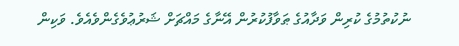ނުކުތުމުގެ ކުރިން ވަދާއުގެ ޠަވާފުކުރުން އޭނާގެ މައްޗަށް ޝަރުޢުވެގެންވެއެވެ. ވަކިން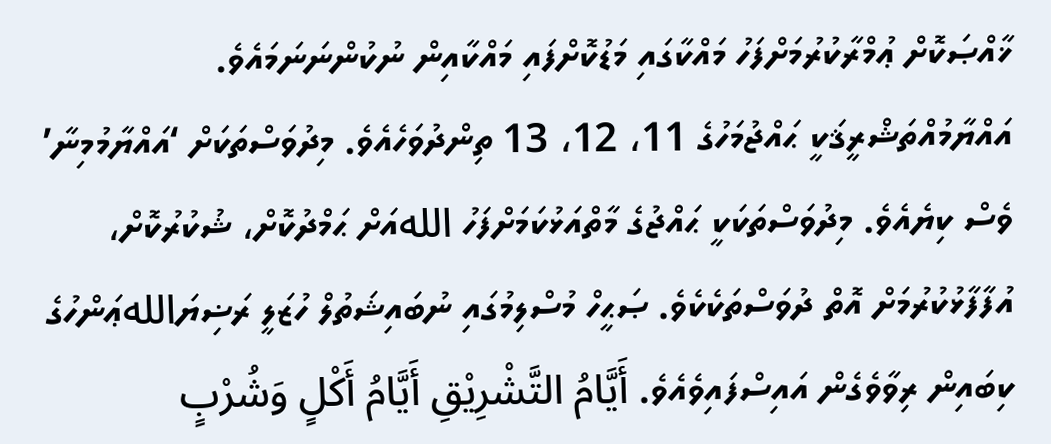ޚާއްޞަކޮށް ޢުމްރާކުރުމަށްފަހު މައްކާގައި މަޑުކޮށްފައި މައްކާއިން ނުކުންނަނަމައެވެ.
އައްޔާމުއްތަޝްރީޤަކީ ޙައްޖުމަހުގެ 11، 12، 13 ތިންދުވަހެއެވެ. މިދުވަސްތަކަށް ‘އައްޔާމުމިނާ’ ވެސް ކިޔެއެވެ. މިދުވަސްތަކަކީ ޙައްޖުގެ މާތްއަޅުކަމަށްފަހު اللهއަށް ޙަމްދުކޮށް، ޝުކުރުކޮށް، އުފާފާޅުކުރުމަށް އޮތް ދުވަސްތަކެކެވެ. ޞަޙީހް މުސްލިމުގައި ނުބައިޝަތުލް ހުޒަލީ ރަޟިޔަاللهޢަންހުގެ ކިބައިން ރިވާވެގެން އައިސްފައިވެއެވެ. أَيَّامُ التَّشْرِيْقِ أَيَّامُ أَكْلٍ وَشُرْبٍ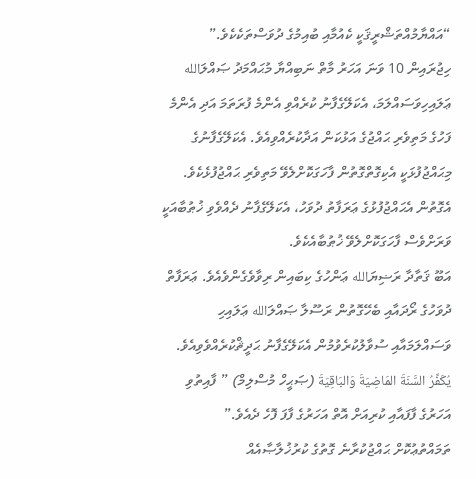“އައްޔާމުއްތަޝްރީޤަކީ ކެއުމާއި ބުއިމުގެ ދުވަސްތަކެކެވެ.”
ހިޖުރައިން 10 ވަނަ އަހަރު މާތް ނަބިއްޔާ މުޙައްމަދު ޞައްލަالله ޢަލައިހިވަސައްލަމަ، އެކަލޭގެފާނު ކުރެއްވި އެންމެ ފުރަތަމަ އަދި އެންމެ ފަހުގެ މަތިވެރި ޙައްޖުގެ އަޅުކަން އަދާކުރެއްވިއެވެ. އެކަލޭގެފާނުގެ މިޙައްޖުފުޅަކީ އެކިގޮތްގޮތުން ފާހަގަކޮށްލެވޭ މަތިވެރި ޙައްޖުފުޅެކެވެ. އެގޮތުން އެޙައްޖުފުޅުގެ ޢަރަފާތު ދުވަހު، އެކަލޭގެފާނު ދެއްވެވި ޚުޠުބާއަކީ ވަރަށްވެސް ފާހަގަކޮށްލެވޭ ޚުޠުބާއެކެވެ.
އަބޫ ޤަތާދާ ރަޟިޔަالله ޢަންހުގެ ކިބައިން ރިވާވެގެންވެއެވެ. ޢަރަފާތް ދުވަހުގެ ރޯދައާއި ބެހޭގޮތުން ރަސޫލާ ޞައްލަالله ޢަލައިހި ވަސައްލަމައާއި ސުވާލުކުރެވުމުން އެކަލޭގެފާނު ޙަދީޘްކުރެއްވެވިއެވެ. يُكَفِّرُ السَّنَةَ المَاضِيَةَ وَالبَاقِيَةَ (ޞަޙީހް މުސްލިމް) ” ފާއިތުވި އަހަރުގެ ފާފައާއި ކުރިއަށް އޮތް އަހަރުގެ ފާފަ ފޮހެ ދެއެވެ.”
ތަމައްތުޢުކޮށް ޙައްޖުކުރާނެ ގޮތުގެ ކުރުޚުލާޞާއެއް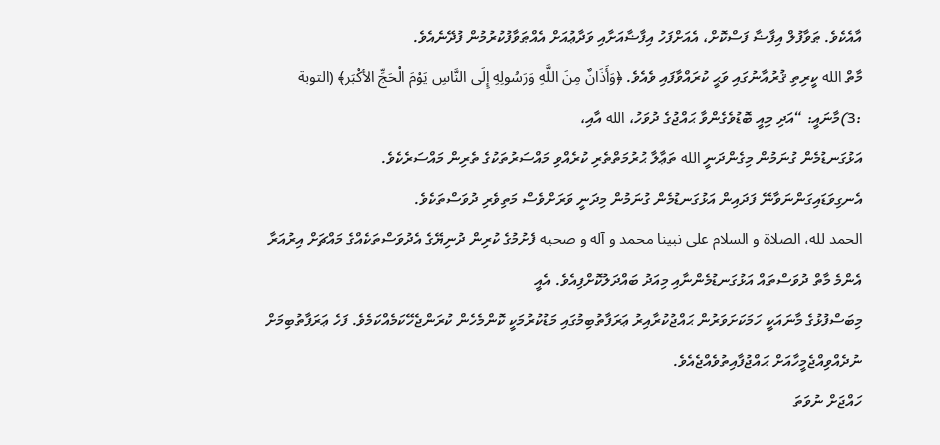އާއެކެވެ. ޠަވާފުލް އިފާޟާ ފަސްކޮށް، އެއަށްފަހު އިފާޟާއަށާއި ވަދާޢުއަށް އެއްޠަވާފުކުރުމުން ފުދޭނެއެވެ.
މާތް الله ކީރިތި ޤުރުއާނުގައި ވަޙީ ކުރައްވާފައި ވެއެވެ. ﴿وَأَذَانٌ مِنَ اللَّهِ وَرَسُولِهِ إِلَى النَّاسِ يَوْمَ الْحَجِّ الأكْبَر﴾ (التوبة :3)މާނައީ: “އަދި މިއީ ބޮޑުވެގެންވާ ޙައްޖުގެ ދުވަހު، الله އާއި،
އަޅުގަނޑުމެން ގުނަމުން މިގެންދަނީ الله ތަޢާލާ ޙުރުމަތްތެރި ކުރެއްވި މައްސަރުތަކުގެ ތެރިން މައްސަރެކެވެ.
އެނގިވަޑައިގަންނަވާނޭ ފަދައިން އަޅުގަނޑުމެން ގުނަމުން މިދަނީ ވަރަށްވެސް މަތިވެރި ދުވަސްތަކެވެ.
الحمد لله، الصلاة و السلام على نبينا محمد و آله و صحبه ފެށުމުގެ ކުރިން ދުނިޔޭގެ އެދުވަސްތަކެއްގެ މައްޗަށް އިރުއަރާ އެންމެ މާތް ދުވަސްތައް އަޅުގަނޑުމެންނާއި މިއަދު ބައްދަލުކޮށްފިއެވެ. އެއީ
މިބަސްފުޅުގެ މާނައަކީ ހަމަކަށަވަރުން ޙައްޖުކުރާއިރު ޢަރަފާތުބިމުގައި މަޑުކުރުމަކީ ކޮންމެހެން ކުރަންޖެހޭކަމެއްކަމެވެ. ފަހެ ޢަރަފާތުބިމަށް ނުދެއްވިއްޖެމީހާއަށް ޙައްޖުފާއިތުވެއްޖެއެވެ.
ހައްޖަށް ނުވަތަ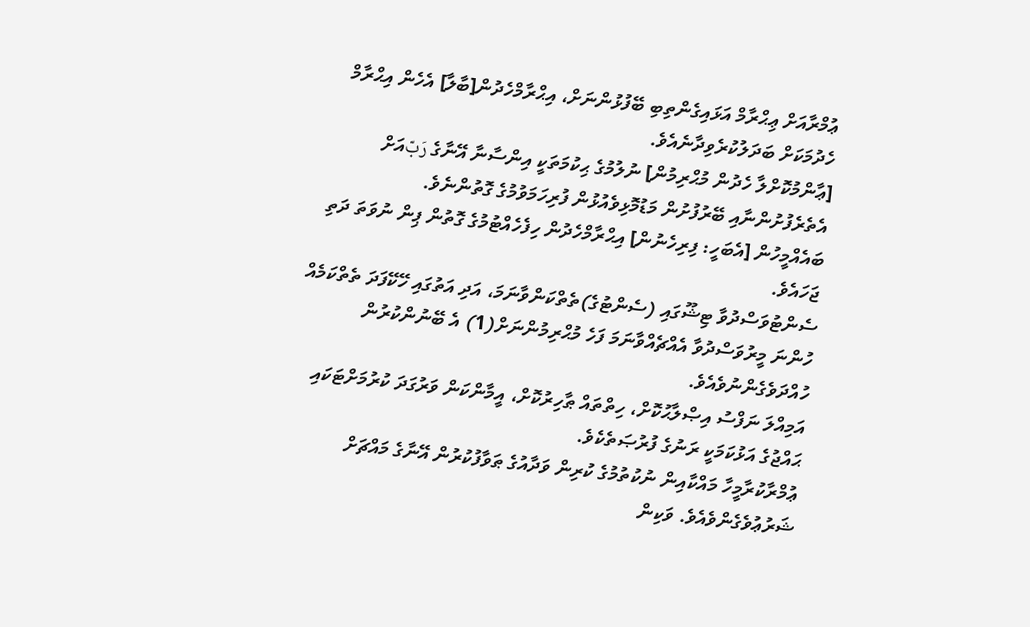ޢުމްރާއަށް ޢިޙްރާމް އަޅައިގެންތިބި ބޭފުޅުންނަށް، އިޙްރާމްހެދުން[ބާލާ] އެހެން އިޙްރާމް ހެދުމަކަށް ބަދަލުކުރެވިދާނެއެވެ.
[ޢާންމުކޮށްލާ ހެދުން މުޙްރިމުން] ނުލުމުގެ ޙިކުމަތަކީ އިންސާނާ އޭނާގެ رَبّއަށް އެތެރެފުށުންނާއި ބޭރުފުށުން މަޑުމޮޅިވެއުޅުން ފުރިހަމަވުމުގެ ގޮތުންނެވެ.
ބައެއްމީހުން [އެބަހީ: ފިރިހެނުން] އިޙްރާމްހެދުން ހިފެހެއްޓުމުގެ ގޮތުން ޕިން ނުވަތަ ދަތި ޖަހައެވެ.
ސެންޓުވަސްދުވާ ޓިޝޫގައި (ސެންޓުގެ)ތެތްކަންވާނަމަ، އަދި އަތުގައި ހޭކޭފަދަ ތެތްކަމެއް ހުންނަ މީރުވަސްދުވާ އެއްޗެއްވާނަމަ ފަހެ މުޙްރިމުންނަށް(1) އެ ބޭނުންކުރުން ހުއްދަވެގެންނުވެއެވެ.
އަމިއްލަ ނަފްސު އިޞްލާޙުކޮށް، ހިތްތައް ޠާހިރުކޮށް، އީމާންކަން ވަރުގަދަ ކުރުމަށްޓަކައި ޙައްޖުގެ އަޅުކަމަކީ ރަނުގެ ފުރުޞަތެކެވެ.
ޢުމްރާކުރާމީހާ މައްކާއިން ނުކުތުމުގެ ކުރިން ވަދާއުގެ ޠަވާފުކުރުން އޭނާގެ މައްޗަށް ޝަރުޢުވެގެންވެއެވެ. ވަކިން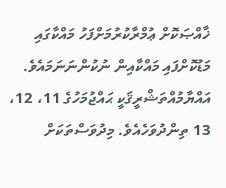ޚާއްޞަކޮށް ޢުމްރާކުރުމަށްފަހު މައްކާގައި މަޑުކޮށްފައި މައްކާއިން ނުކުންނަނަމައެވެ.
އައްޔާމުއްތަޝްރީޤަކީ ޙައްޖުމަހުގެ 11، 12، 13 ތިންދުވަހެއެވެ. މިދުވަސްތަކަށް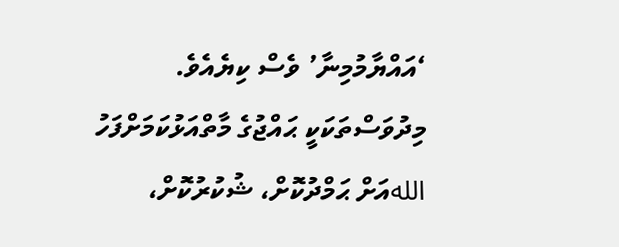‘އައްޔާމުމިނާ’ ވެސް ކިޔެއެވެ. މިދުވަސްތަކަކީ ޙައްޖުގެ މާތްއަޅުކަމަށްފަހު اللهއަށް ޙަމްދުކޮށް، ޝުކުރުކޮށް،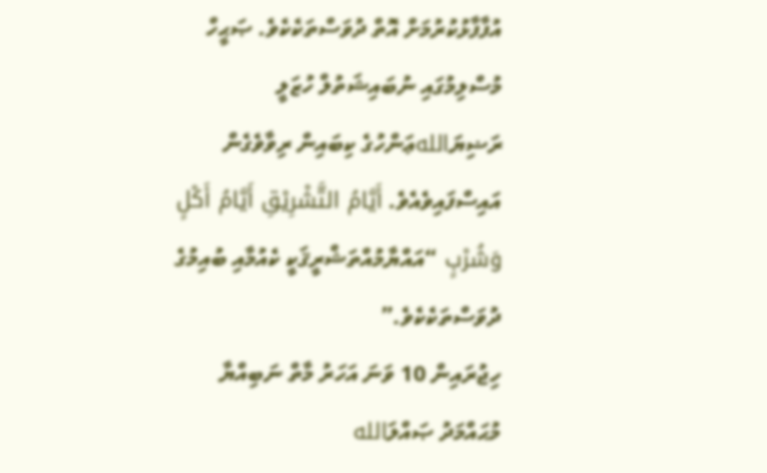އުފާފާޅުކުރުމަށް އޮތް ދުވަސްތަކެކެވެ. ޞަޙީހް މުސްލިމުގައި ނުބައިޝަތުލް ހުޒަލީ ރަޟިޔަاللهޢަންހުގެ ކިބައިން ރިވާވެގެން އައިސްފައިވެއެވެ. أَيَّامُ التَّشْرِيْقِ أَيَّامُ أَكْلٍ وَشُرْبٍ “އައްޔާމުއްތަޝްރީޤަކީ ކެއުމާއި ބުއިމުގެ ދުވަސްތަކެކެވެ.”
ހިޖުރައިން 10 ވަނަ އަހަރު މާތް ނަބިއްޔާ މުޙައްމަދު ޞައްލަالله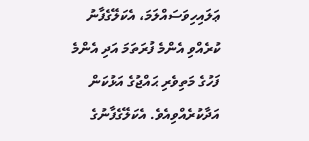ޢަލައިހިވަސައްލަމަ، އެކަލޭގެފާނު ކުރެއްވި އެންމެ ފުރަތަމަ އަދި އެންމެ ފަހުގެ މަތިވެރި ޙައްޖުގެ އަޅުކަން އަދާކުރެއްވިއެވެ. އެކަލޭގެފާނުގެ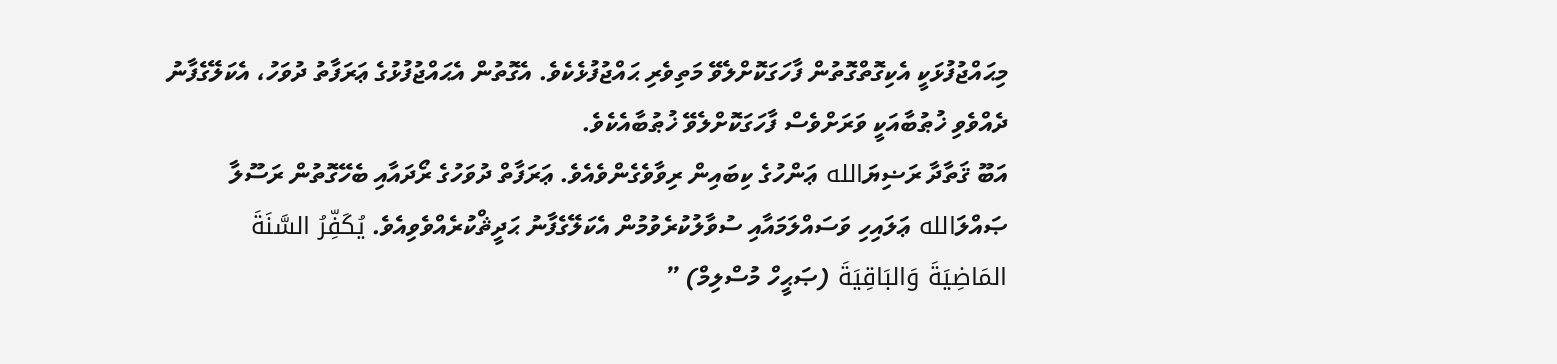މިޙައްޖުފުޅަކީ އެކިގޮތްގޮތުން ފާހަގަކޮށްލެވޭ މަތިވެރި ޙައްޖުފުޅެކެވެ. އެގޮތުން އެޙައްޖުފުޅުގެ ޢަރަފާތު ދުވަހު، އެކަލޭގެފާނު ދެއްވެވި ޚުޠުބާއަކީ ވަރަށްވެސް ފާހަގަކޮށްލެވޭ ޚުޠުބާއެކެވެ.
އަބޫ ޤަތާދާ ރަޟިޔަالله ޢަންހުގެ ކިބައިން ރިވާވެގެންވެއެވެ. ޢަރަފާތް ދުވަހުގެ ރޯދައާއި ބެހޭގޮތުން ރަސޫލާ ޞައްލަالله ޢަލައިހި ވަސައްލަމައާއި ސުވާލުކުރެވުމުން އެކަލޭގެފާނު ޙަދީޘްކުރެއްވެވިއެވެ. يُكَفِّرُ السَّنَةَ المَاضِيَةَ وَالبَاقِيَةَ (ޞަޙީހް މުސްލިމް) ”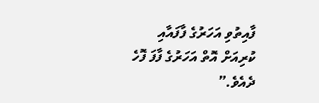ފާއިތުވި އަހަރުގެ ފާފައާއި ކުރިއަށް އޮތް އަހަރުގެ ފާފަ ފޮހެ ދެއެވެ.”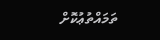ތަމައްތުޢުކޮށް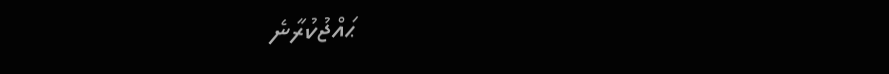ޙައްޖުކުރާނެ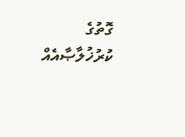ގޮތުގެ ކުރުޚުލާޞާއެއް